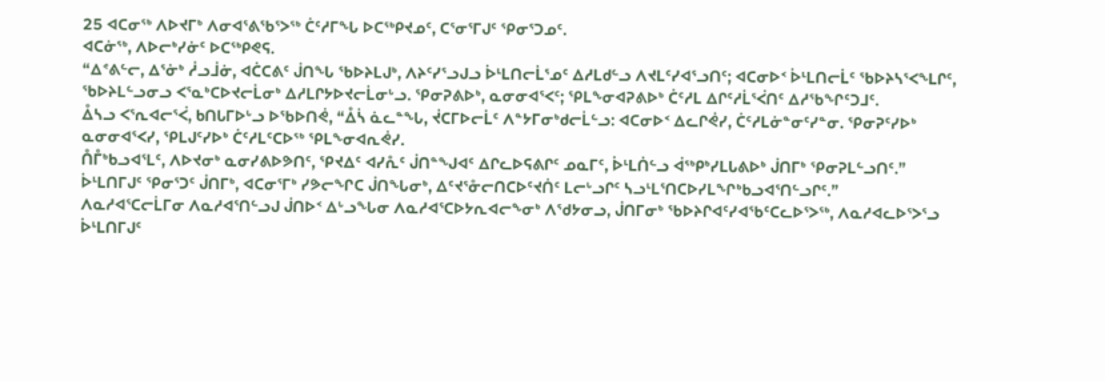25 ᐊᑕᓂᖅ ᐱᐅᔪᒥᒃ ᐱᓂᐊᕐᕕᖃᕐᐳᖅ ᑖᑦᓱᒥᖓ ᐅᑕᖅᑭᔪᓄᑦ, ᑕᕐᓂᕐᒥᒍᑦ ᕿᓂᕐᑐᓄᑦ.
ᐊᑕᓃᖅ, ᐱᐅᓕᒃᓯᓃᑦ ᐅᑕᖅᑭᕙᕋ.
“ᐃᕝᕕᓪᓕ, ᐃᕐᓃᒃ ᓲᓗᒨᓃ, ᐊᑖᑕᕕᑦ ᒎᑎᖓ ᖃᐅᔨᒪᒍᒃ, ᐱᔨᑦᓯᕐᓗᒍᓗ ᐆᒻᒪᑎᓕᒫᕐᓄᑦ ᐃᓱᒪᑯᓪᓗ ᐱᔪᒪᑦᓯᐊᕐᓗᑎᑦ; ᐊᑕᓂᐅᑉ ᐆᒻᒪᑎᓕᒫᑦ ᖃᐅᔨᓴᕐᐸᖕᒪᒋᑦ, ᖃᐅᔨᒪᓪᓗᓂᓗ ᐸᕐᓇᒃᑕᐅᔪᓕᒫᓂᒃ ᐃᓱᒪᒋᔭᐅᔪᓕᒫᓂᒡᓗ. ᕿᓂᕈᕕᐅᒃ, ᓇᓂᓂᐊᕐᐸᑦ; ᕿᒪᖕᓂᐊᕈᕕᐅᒃ ᑖᑦᓱᒪ ᐃᒋᑦᓱᒫᕐᐹᑎᑦ ᐃᓱᖃᖏᑦᑐᒧᑦ.
ᐂᓴᓗ ᐸᕐᕆᐊᓕᕐᐹ, ᑲᑎᒐᒥᐅᒡᓗ ᐅᖃᐅᑎᕚ, “ᐂᓵ ᓈᓚᓐᖓ, ᔫᑕᒥᐅᓕᒫᑦ ᐱᓐᔭᒥᓂᒃᑯᓕᒫᓪᓗ: ᐊᑕᓂᐅᑉ ᐃᓚᒋᕚᓯ, ᑖᑦᓱᒪᓃᓐᓂᑦᓯᓐᓂ. ᕿᓂᕈᑦᓯᐅᒃ ᓇᓂᓂᐊᕐᐸᓯ, ᕿᒪᒍᑦᓯᐅᒃ ᑖᑦᓱᒪᑦᑕᐅᖅ ᕿᒪᖕᓂᐊᕆᕚᓯ.
ᑍᒤᒃᑲᓗᐊᕐᒪᑦ, ᐱᐅᔪᓂᒃ ᓇᓂᓯᕕᐅᕗᑎᑦ, ᕿᔪᐃᑦ ᐊᓯᕅᑦ ᒎᑎᓐᖑᐊᑦ ᐃᒋᓚᐅᕋᕕᒋᑦ ᓄᓇᒥᑦ, ᐆᒻᒪᑏᓪᓗ ᐋᖅᑭᒃᓯᒪᒐᕕᐅᒃ ᒎᑎᒥᒃ ᕿᓂᕈᒪᓪᓗᑎᑦ.”
ᐆᒻᒪᑎᒥᒍᑦ ᕿᓂᕐᑐᑦ ᒎᑎᒥᒃ, ᐊᑕᓂᕐᒥᒃ ᓯᕗᓕᖏᑕ ᒎᑎᖓᓂᒃ, ᐃᑦᔪᕐᓁᓕᑎᑕᐅᑦᔪᑏᑦ ᒪᓕᒡᓗᒋᑦ ᓴᓗᒻᒪᕐᑎᑕᐅᓯᒪᖏᒃᑲᓗᐊᕐᑎᓪᓗᒋᑦ.”
ᐱᓇᓱᐊᕐᑕᓕᒫᒥᓂ ᐱᓇᓱᐊᕐᑎᓪᓗᒍ ᒎᑎᐅᑉ ᐃᒡᓗᖓᓂ ᐱᓇᓱᐊᕐᑕᐅᔭᕆᐊᓕᖕᓂᒃ ᐱᖁᔭᓂᓗ, ᒎᑎᒥᓂᒃ ᖃᐅᔨᒋᐊᑦᓯᐊᖃᑦᑕᓚᐅᕐᐳᖅ, ᐱᓇᓱᐊᓚᐅᕐᐳᕐᓗ ᐆᒻᒪᑎᒥᒍᑦ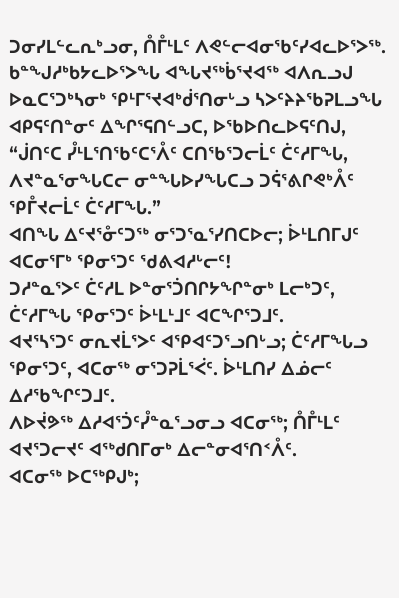ᑐᓂᓯᒪᓪᓚᕆᒃᓗᓂ, ᑍᒤᒻᒪᑦ ᐱᕙᓪᓕᐊᓂᖃᑦᓯᐊᓚᐅᕐᐳᖅ.
ᑲᓐᖑᓱᒃᑲᔭᓚᐅᕐᐳᖓ ᐊᖓᔪᖅᑳᕐᔪᐊᖅ ᐊᐱᕆᓗᒍ ᐅᓇᑕᕐᑐᒃᓴᓂᒃ ᕿᒻᒥᕐᔪᐊᒃᑰᕐᑎᓂᒡᓗ ᓴᐳᑦᔨᔨᖃᕈᒪᓗᖓ ᐊᑭᕋᑦᑎᓐᓂᑦ ᐃᖏᕐᕋᑎᓪᓗᑕ, ᐅᖃᐅᑎᓚᐅᕋᑦᑎᒍ, “ᒎᑎᑦᑕ ᓮᒻᒪᕐᑎᖃᑦᑕᕐᐰᑦ ᑕᑎᖃᕐᑐᓕᒫᑦ ᑖᑦᓱᒥᖓ, ᐱᔪᓐᓇᕐᓂᖓᑕᓕ ᓂᓐᖓᐅᓯᖓᑕᓗ ᑐᕌᕐᕕᒋᕙᒃᐰᑦ ᕿᒤᔪᓕᒫᑦ ᑖᑦᓱᒥᖓ.”
ᐊᑎᖓ ᐃᑦᔪᕐᓁᑦᑐᖅ ᓂᕐᑐᕐᓇᕐᓯᑎᑕᐅᓕ; ᐆᒻᒪᑎᒥᒍᑦ ᐊᑕᓂᕐᒥᒃ ᕿᓂᕐᑐᑦ ᖁᕕᐊᓱᒡᓕᑦ!
ᑐᓱᓐᓇᕐᐳᑦ ᑖᑦᓱᒪ ᐅᓐᓂᕐᑑᑎᒋᔭᖏᓐᓂᒃ ᒪᓕᒃᑐᑦ, ᑖᑦᓱᒥᖓ ᕿᓂᕐᑐᑦ ᐆᒻᒪᒻᒧᑦ ᐊᑕᖏᕐᑐᒧᑦ.
ᐊᔪᕐᓴᕐᑐᑦ ᓂᕆᔪᒫᕐᐳᑦ ᐊᕿᐊᑦᑐᕐᓗᑎᒡᓗ; ᑖᑦᓱᒥᖓᓗ ᕿᓂᕐᑐᑦ, ᐊᑕᓂᖅ ᓂᕐᑐᕈᒫᕐᐹᑦ. ᐆᒻᒪᑎᓯ ᐃᓅᓕᑦ ᐃᓱᖃᖏᑦᑐᒧᑦ.
ᐱᐅᔫᕗᖅ ᐃᓱᐊᕐᑑᑦᓮᓐᓇᕐᓗᓂᓗ ᐊᑕᓂᖅ; ᑍᒤᒻᒪᑦ ᐊᔪᕐᑐᓕᔪᑦ ᐊᖅᑯᑎᒥᓂᒃ ᐃᓕᓐᓂᐊᕐᑎᑉᐰᑦ.
ᐊᑕᓂᖅ ᐅᑕᖅᑭᒍᒃ;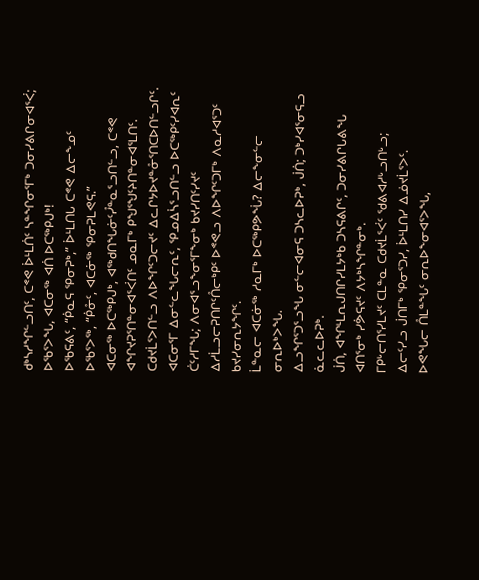ᑯᒃᓴᓱᖏᓪᓗᑎᑦ, ᑕᕝᕙ ᐆᒻᒪᑏᑦ ᓴᓐᖏᓂᕐᒥᒃ ᑐᓂᓯᕕᒋᓂᐊᕐᐹ; ᐅᖃᕐᐳᖓ, ᐊᑕᓂᖅ ᐊᑏ ᐅᑕᖅᑭᒍᒃ!
ᐅᖃᕋᕕᑦ, “ᑮᓇᕋ ᕿᓂᕈᒃ,” ᐆᒻᒪᑎᒐ ᑕᕝᕙ ᐃᓕᖕᓄᑦ ᐅᖃᕐᐳᖅ, “ᑮᓁᑦ, ᐊᑕᓃᖅ ᕿᓂᕈᒪᕙᕋ.”
ᐊᑕᓂᖅ ᐅᑕᖅᑭᒍᒃ, ᐊᖅᑯᑎᖓᓃᑦᓮᓐᓇᕐᓗᑎᓪᓗ, ᑕᕝᕙ ᐊᖏᔪᕈᕐᑎᓐᓂᐊᕐᐹᑎᑦ ᓄᓇᒥᒃ ᑭᖑᕐᖑᑦᔨᑎᓐᓂᐊᕐᒪᑎᑦ. ᑕᑯᔪᒫᕐᐳᑎᓪᓗ ᐱᐅᖏᑦᑐᓕᔪᑦ ᐃᓚᒋᔭᐅᔪᓐᓁᕐᑎᑕᐅᑎᓪᓗᒋᑦ.
ᐊᑕᓂᕐᒥ ᐃᓂᓪᓚᖓᓕᕆᑦ, ᕿᓄᐃᓵᕐᓗᑎᓪᓗ ᐅᑕᖅᑭᑦᓯᐊᕆᑦ ᑖᑦᓱᒥᖓ; ᐱᓂᐊᕐᓗᖕᓂᕐᒥᖕᓂᒃ ᑲᔪᓯᑎᑦᓯᔪᑦ ᐃᓱᒫᓗᓕᕈᑎᒋᑦᑍᓕᒃᑭᑦ ᐅᕝᕙᓗ ᐱᐅᖏᑦᑐᒥᒃ ᐱᓇᓱᐊᕐᑐᑦ ᑲᔪᓯᓂᕆᔭᖏᑦ.
ᒫᓐᓇᓕ ᐊᑕᓃᖅ ᓱᓇᒥᒃ ᐅᑕᖅᑭᕗᖔ? ᐃᓕᖕᓂᓪᓕ ᓂᕆᐅᒃᐳᖓ.
ᐃᓗᖏᕐᑐᕐᓗᖓ ᓂᓪᓕᐊᓂᕋ ᑐᓴᓚᐅᕈᒃ, ᒎᑏ; ᑐᒃᓯᐊᕐᓂᕋᓗ ᓈᓚᓚᐅᕈᒃ.
ᒎᑏ, ᐊᖏᒻᒪᕆᒍᑎᒋᓯᒪᔭᒃᑲ ᑐᓴᕋᕕᒋᑦ, ᑐᓂᓯᕕᒋᒐᕕᖓ ᐊᑎᕐᓂᒃ ᓯᕘᕋᔪᑦ ᐱᔭᒃᓴᖏᓐᓂᒃ.
ᒥᑭᒡᓕᑎᕐᓯᒪᔪᑦ ᑕᒪᓐᓇ ᑕᑯᔪᒫᕐᐹᑦ ᖁᕕᐊᓱᒡᓗᑎᒡᓗ; ᐃᓕᑦᓯᓗ ᒎᑎᒥᒃ ᕿᓂᕐᑐᓯ, ᐆᒻᒪᑎᓯ ᐃᓅᔪᒫᕐᐳᑦ.
ᐅᕙᖓᓕ ᑍᒪᓐᖓᑦ ᓂᕆᐅᖕᓂᐊᕐᐳᖓ,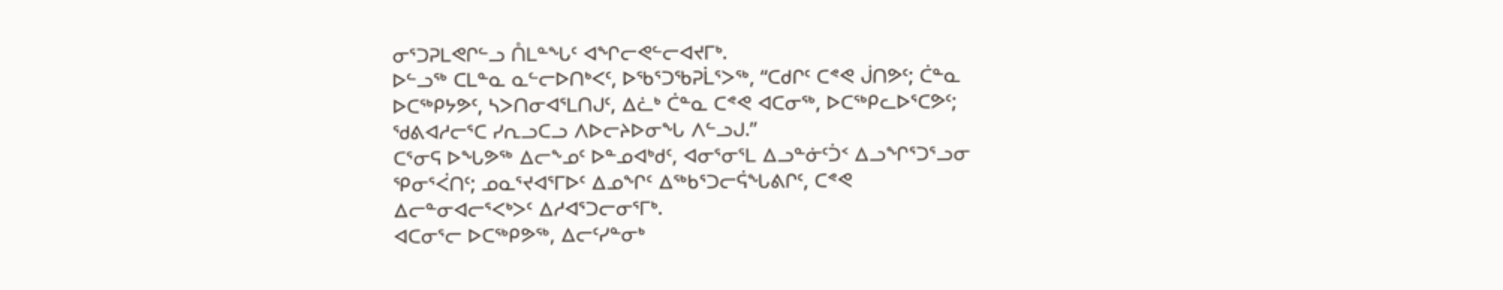ᓂᕐᑐᕈᒪᕙᒋᓪᓗ ᑍᒪᓐᖓᑦ ᐊᖏᓕᕙᓪᓕᐊᔪᒥᒃ.
ᐅᓪᓗᖅ ᑕᒪᓐᓇ ᓇᓪᓕᐅᑎᒃᐸᑦ, ᐅᖃᕐᑐᖃᕈᒫᕐᐳᖅ, “ᑕᑯᒋᑦ ᑕᕝᕙ ᒎᑎᕗᑦ; ᑖᓐᓇ ᐅᑕᖅᑭᔭᕗᑦ, ᓴᐳᑎᓂᐊᕐᒪᑎᒍᑦ, ᐃᓛᒃ ᑖᓐᓇ ᑕᕝᕙ ᐊᑕᓂᖅ, ᐅᑕᖅᑭᓚᐅᕐᑕᕗᑦ; ᖁᕕᐊᓱᓕᕐᑕ ᓯᕆᓗᑕᓗ ᐱᐅᓕᔨᐅᓂᖓ ᐱᓪᓗᒍ.”
ᑕᕐᓂᕋ ᐅᖓᕗᖅ ᐃᓕᖕᓄᑦ ᐅᓐᓄᐊᒃᑯᑦ, ᐊᓂᕐᓂᕐᒪ ᐃᓗᓐᓃᑦᑑᑉ ᐃᓗᖏᕐᑐᕐᓗᓂ ᕿᓂᕐᐹᑎᑦ; ᓄᓇᕐᔪᐊᕐᒥᐅᑦ ᐃᓄᖏᑦ ᐃᖅᑲᕐᑐᓕᕌᖓᕕᒋᑦ, ᑕᕝᕙ ᐃᓕᓐᓂᐊᓕᕐᐸᒃᐳᑦ ᐃᓱᐊᕐᑐᓕᓂᕐᒥᒃ.
ᐊᑕᓂᕐᓕ ᐅᑕᖅᑭᕗᖅ, ᐃᓕᑦᓯᓐᓂᒃ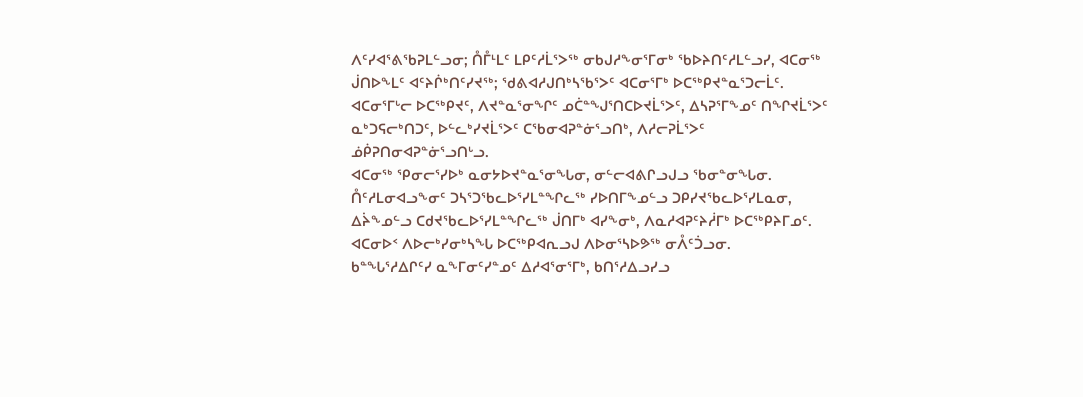ᐱᑦᓯᐊᕐᕕᖃᕈᒪᓪᓗᓂ; ᑍᒤᒻᒪᑦ ᒪᑭᑦᓱᒫᕐᐳᖅ ᓂᑲᒍᓱᖕᓂᕐᒥᓂᒃ ᖃᐅᔨᑎᑦᓱᒪᓪᓗᓯ, ᐊᑕᓂᖅ ᒎᑎᐅᖕᒪᑦ ᐊᑦᔨᒌᒃᑎᑦᓯᔪᖅ; ᖁᕕᐊᓱᒍᑎᒃᓴᖃᕐᐳᑦ ᐊᑕᓂᕐᒥᒃ ᐅᑕᖅᑭᔪᓐᓇᕐᑐᓕᒫᑦ.
ᐊᑕᓂᕐᒥᒡᓕ ᐅᑕᖅᑭᔪᑦ, ᐱᔪᓐᓇᕐᓂᖏᑦ ᓄᑖᓐᖑᕐᑎᑕᐅᔪᒫᕐᐳᑦ, ᐃᓴᕈᕐᒥᖕᓄᑦ ᑎᖏᔪᒫᕐᐳᑦ ᓇᒃᑐᕋᓕᒃᑎᑐᑦ, ᐅᓪᓚᒃᓯᔪᒫᕐᐳᑦ ᑕᖃᓂᐊᕈᓐᓃᕐᓗᑎᒃ, ᐱᓱᓕᕈᒫᕐᐳᑦ ᓅᑮᕈᑎᓂᐊᕈᓐᓃᕐᓗᑎᒡᓗ.
ᐊᑕᓂᖅ ᕿᓂᓕᕐᓯᐅᒃ ᓇᓂᔭᐅᔪᓐᓇᕐᓂᖓᓂ, ᓂᓪᓕᐊᕕᒋᓗᒍᓗ ᖃᓂᓐᓂᖓᓂ.
ᑍᑦᓱᒪᓂᐊᓗᖕᓂᑦ ᑐᓴᕐᑐᖃᓚᐅᕐᓯᒪᓐᖏᓚᖅ ᓯᐅᑎᒥᖕᓄᓪᓗ ᑐᑭᓯᔪᖃᓚᐅᕐᓯᒪᓇᓂ, ᐃᔩᖕᓄᓪᓗ ᑕᑯᔪᖃᓚᐅᕐᓯᒪᓐᖏᓚᖅ ᒎᑎᒥᒃ ᐊᓯᖕᓂᒃ, ᐱᓇᓱᐊᕈᑦᔨᓲᒥᒃ ᐅᑕᖅᑭᔨᒥᓄᑦ.
ᐊᑕᓂᐅᑉ ᐱᐅᓕᒃᓯᓂᒃᓴᖓ ᐅᑕᖅᑭᐊᕆᓗᒍ ᐱᐅᓂᕐᓴᐅᕗᖅ ᓂᐰᑦᑑᓗᓂ.
ᑲᓐᖓᕐᓱᐃᒋᑦᓯ ᓇᖕᒥᓂᑦᓯᓐᓄᑦ ᐃᓱᐊᕐᓂᕐᒥᒃ, ᑲᑎᕐᓱᐃᓗᓯᓗ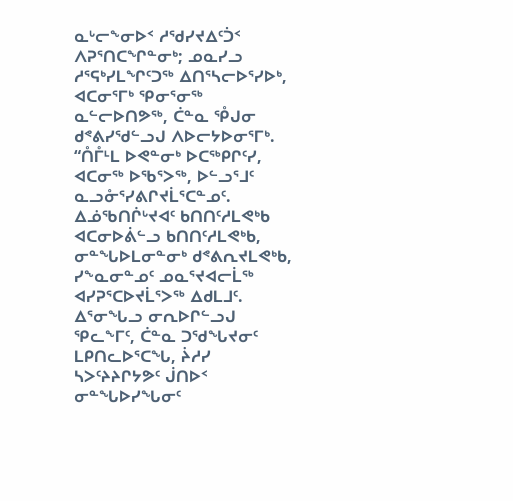ᓇᒡᓕᖕᓂᐅᑉ ᓱᖁᓯᔪᐃᑦᑑᑉ ᐱᕈᕐᑎᑕᖏᓐᓂᒃ; ᓄᓇᓯᓗ ᓱᕐᕋᒃᓯᒪᖏᑦᑐᖅ ᐃᑎᕐᓴᓕᐅᕐᓯᐅᒃ, ᐊᑕᓂᕐᒥᒃ ᕿᓂᕐᓂᖅ ᓇᓪᓕᐅᑎᕗᖅ, ᑖᓐᓇ ᕾᒍᓂ ᑯᕝᕕᓯᖁᓪᓗᒍ ᐱᐅᓕᔭᐅᓂᕐᒥᒃ.
“ᑍᒤᒻᒪ ᐅᕙᓐᓂᒃ ᐅᑕᖅᑭᒋᑦᓯ, ᐊᑕᓂᖅ ᐅᖃᕐᐳᖅ, ᐅᓪᓗᕐᒧᑦ ᓇᓗᓁᕐᓯᕕᒋᔪᒫᕐᑕᓐᓄᑦ. ᐃᓅᖃᑎᒌᒡᔪᐊᑦ ᑲᑎᑎᑦᓱᒪᕙᒃᑲ ᐊᑕᓂᐅᕖᓪᓗ ᑲᑎᑎᑦᓱᒪᕙᒃᑲ, ᓂᓐᖓᐅᒪᓂᓐᓂᒃ ᑯᕝᕕᕆᔪᒪᕙᒃᑲ, ᓯᖕᓇᓂᓐᓄᑦ ᓄᓇᕐᔪᐊᓕᒫᖅ ᐊᓯᕈᕐᑕᐅᔪᒫᕐᐳᖅ ᐃᑯᒪᒧᑦ.
ᐃᕐᓂᖓᓗ ᓂᕆᐅᒋᓪᓗᒍ ᕿᓚᖕᒥᑦ, ᑖᓐᓇ ᑐᖁᖓᔪᓂᑦ ᒪᑭᑎᓚᐅᕐᑕᖓ, ᔩᓱᓯ ᓴᐳᑦᔨᔨᒋᔭᕗᑦ ᒎᑎᐅᑉ ᓂᓐᖓᐅᓯᖓᓂᑦ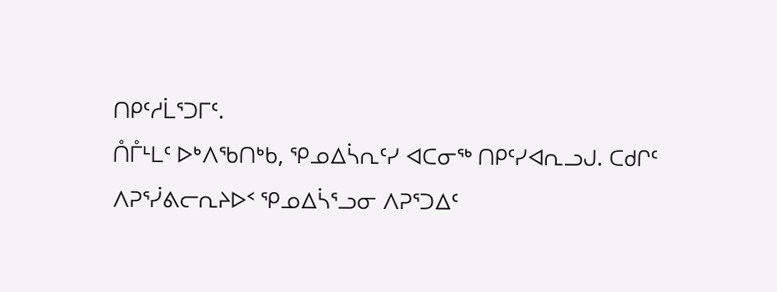ᑎᑭᑦᓱᒫᕐᑐᒥᑦ.
ᑍᒤᒻᒪᑦ ᐅᒃᐱᖃᑎᒃᑲ, ᕿᓄᐃᓵᕆᑦᓯ ᐊᑕᓂᖅ ᑎᑭᑦᓯᐊᕆᓗᒍ. ᑕᑯᒋᑦ ᐱᕈᕐᓰᕕᓕᕆᔨᐅᑉ ᕿᓄᐃᓵᕐᓗᓂ ᐱᕈᕐᑐᐃᑦ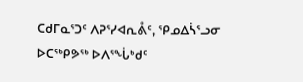ᑕᑯᒥᓇᕐᑐᑦ ᐱᕈᕐᓯᐊᕆᕔᑦ, ᕿᓄᐃᓵᕐᓗᓂ ᐅᑕᖅᑭᕗᖅ ᐅᐱᕐᖔᒃᑯᑦ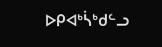ᐅᑭᐊᒃᓵᒃᑯᓪᓗ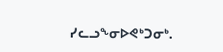ᓯᓚᓗᖕᓂᐅᕙᒃᑐᓂᒃ.